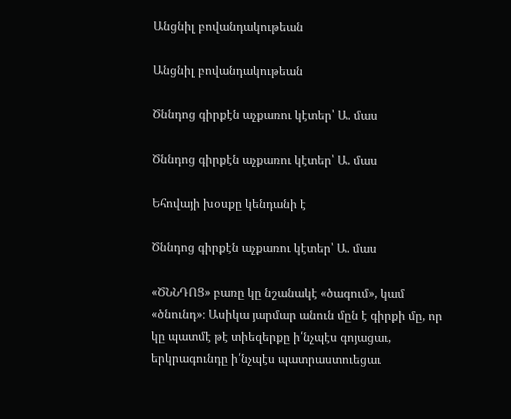Անցնիլ բովանդակութեան

Անցնիլ բովանդակութեան

Ծննդոց գիրքէն աչքառու կէտեր՝ Ա. մաս

Ծննդոց գիրքէն աչքառու կէտեր՝ Ա. մաս

Եհովայի խօսքը կենդանի է

Ծննդոց գիրքէն աչքառու կէտեր՝ Ա. մաս

«ԾՆՆԴՈՑ» բառը կը նշանակէ «ծագում», կամ «ծնունդ»։ Ասիկա յարմար անուն մըն է գիրքի մը, որ կը պատմէ թէ տիեզերքը ի՛նչպէս գոյացաւ, երկրագունդը ի՛նչպէս պատրաստուեցաւ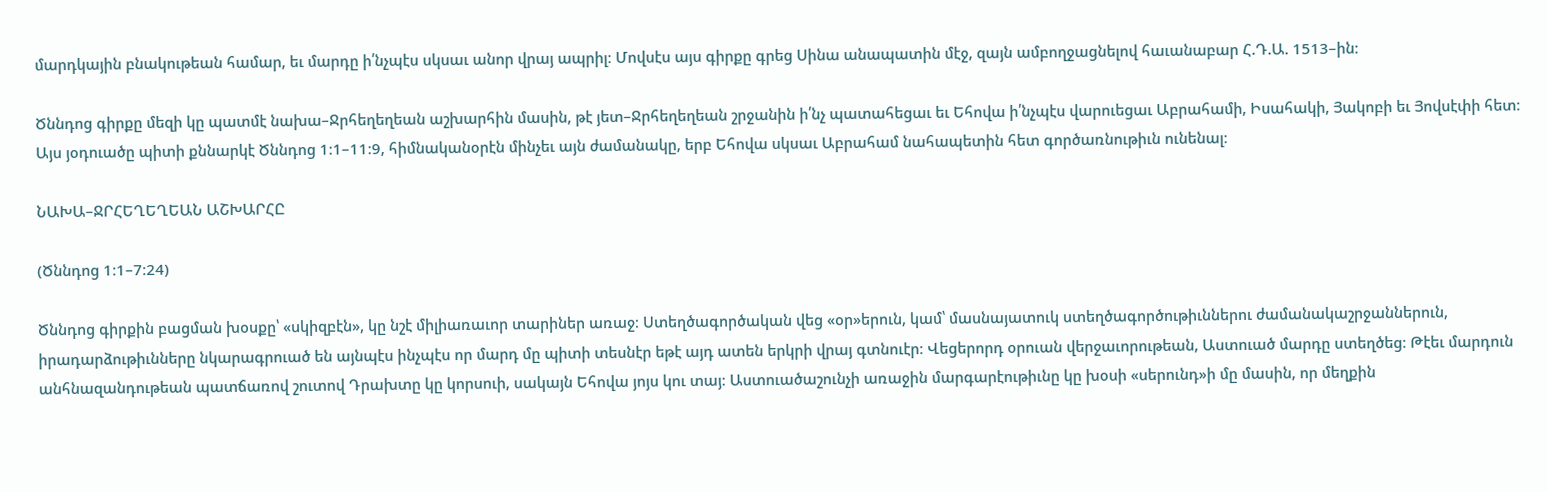մարդկային բնակութեան համար, եւ մարդը ի՛նչպէս սկսաւ անոր վրայ ապրիլ։ Մովսէս այս գիրքը գրեց Սինա անապատին մէջ, զայն ամբողջացնելով հաւանաբար Հ.Դ.Ա. 1513–ին։

Ծննդոց գիրքը մեզի կը պատմէ նախա–Ջրհեղեղեան աշխարհին մասին, թէ յետ–Ջրհեղեղեան շրջանին ի՛նչ պատահեցաւ եւ Եհովա ի՛նչպէս վարուեցաւ Աբրահամի, Իսահակի, Յակոբի եւ Յովսէփի հետ։ Այս յօդուածը պիտի քննարկէ Ծննդոց 1։1–11։9, հիմնականօրէն մինչեւ այն ժամանակը, երբ Եհովա սկսաւ Աբրահամ նահապետին հետ գործառնութիւն ունենալ։

ՆԱԽԱ–ՋՐՀԵՂԵՂԵԱՆ ԱՇԽԱՐՀԸ

(Ծննդոց 1։1–7։24)

Ծննդոց գիրքին բացման խօսքը՝ «սկիզբէն», կը նշէ միլիառաւոր տարիներ առաջ։ Ստեղծագործական վեց «օր»երուն, կամ՝ մասնայատուկ ստեղծագործութիւններու ժամանակաշրջաններուն, իրադարձութիւնները նկարագրուած են այնպէս ինչպէս որ մարդ մը պիտի տեսնէր եթէ այդ ատեն երկրի վրայ գտնուէր։ Վեցերորդ օրուան վերջաւորութեան, Աստուած մարդը ստեղծեց։ Թէեւ մարդուն անհնազանդութեան պատճառով շուտով Դրախտը կը կորսուի, սակայն Եհովա յոյս կու տայ։ Աստուածաշունչի առաջին մարգարէութիւնը կը խօսի «սերունդ»ի մը մասին, որ մեղքին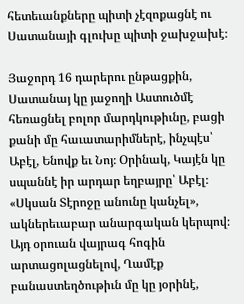հետեւանքները պիտի չէզոքացնէ ու Սատանայի գլուխը պիտի ջախջախէ։

Յաջորդ 16 դարերու ընթացքին, Սատանայ կը յաջողի Աստուծմէ հեռացնել բոլոր մարդկութիւնը, բացի քանի մը հաւատարիմներէ, ինչպէս՝ Աբէլ, Ենովք եւ Նոյ։ Օրինակ, Կայէն կը սպաննէ իր արդար եղբայրը՝ Աբէլ։ «Սկսան Տէրոջը անունը կանչել», ակներեւաբար անարգական կերպով։ Այդ օրուան վայրագ հոգին արտացոլացնելով, Ղամէք բանաստեղծութիւն մը կը յօրինէ,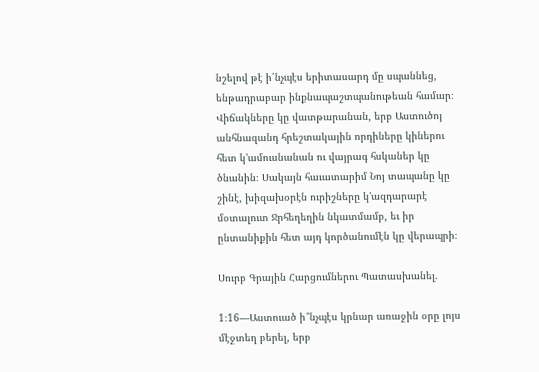նշելով թէ ի՛նչպէս երիտասարդ մը սպաննեց, ենթադրաբար ինքնապաշտպանութեան համար։ Վիճակները կը վատթարանան, երբ Աստուծոյ անհնազանդ հրեշտակային որդիները կիներու հետ կ’ամուսնանան ու վայրագ հսկաներ կը ծնանին։ Սակայն հաւատարիմ Նոյ տապանը կը շինէ, խիզախօրէն ուրիշները կ’ազդարարէ մօտալուտ Ջրհեղեղին նկատմամբ, եւ իր ընտանիքին հետ այդ կործանումէն կը վերապրի։

Սուրբ Գրային Հարցումներու Պատասխանել.

1։16—Աստուած ի՞նչպէս կրնար առաջին օրը լոյս մէջտեղ բերել, երբ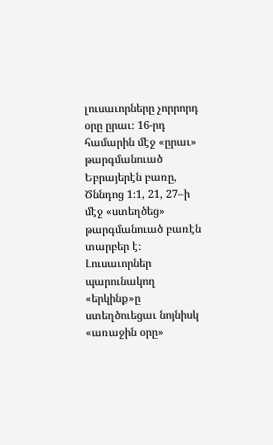լուսաւորները չորրորդ օրը ըրաւ։ 16-րդ համարին մէջ «ըրաւ» թարգմանուած Եբրայերէն բառը, Ծննդոց 1։1, 21, 27–ի մէջ «ստեղծեց» թարգմանուած բառէն տարբեր է։ Լուսաւորներ պարունակող «երկինք»ը ստեղծուեցաւ նոյնիսկ «առաջին օրը»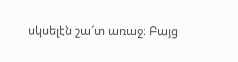սկսելէն շա՜տ առաջ։ Բայց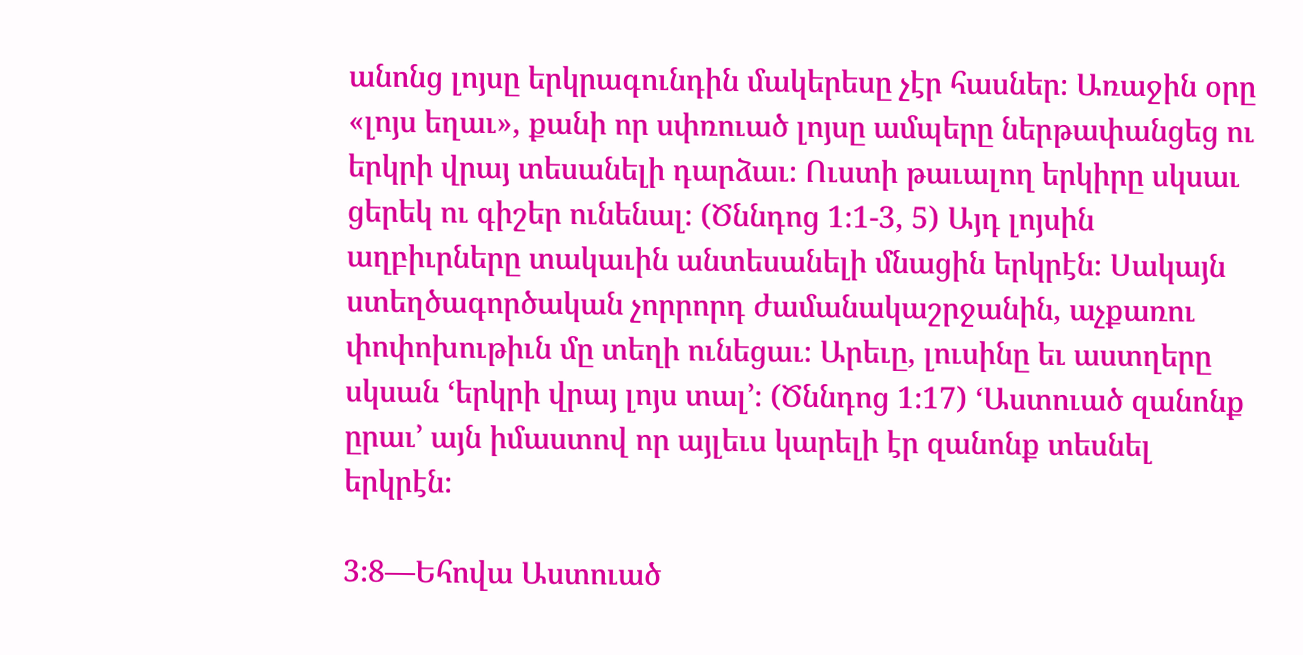անոնց լոյսը երկրագունդին մակերեսը չէր հասներ։ Առաջին օրը «լոյս եղաւ», քանի որ սփռուած լոյսը ամպերը ներթափանցեց ու երկրի վրայ տեսանելի դարձաւ։ Ուստի թաւալող երկիրը սկսաւ ցերեկ ու գիշեր ունենալ։ (Ծննդոց 1։1-3, 5) Այդ լոյսին աղբիւրները տակաւին անտեսանելի մնացին երկրէն։ Սակայն ստեղծագործական չորրորդ ժամանակաշրջանին, աչքառու փոփոխութիւն մը տեղի ունեցաւ։ Արեւը, լուսինը եւ աստղերը սկսան ‘երկրի վրայ լոյս տալ’։ (Ծննդոց 1։17) ‘Աստուած զանոնք ըրաւ’ այն իմաստով որ այլեւս կարելի էր զանոնք տեսնել երկրէն։

3։8—Եհովա Աստուած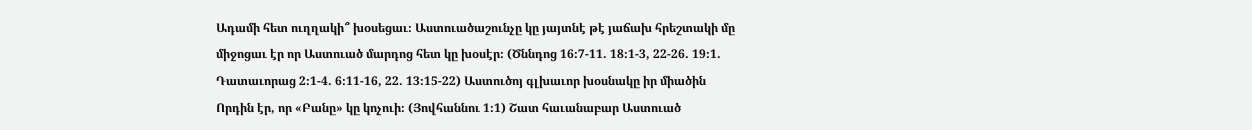Ադամի հետ ուղղակի՞ խօսեցաւ։ Աստուածաշունչը կը յայտնէ թէ յաճախ հրեշտակի մը միջոցաւ էր որ Աստուած մարդոց հետ կը խօսէր։ (Ծննդոց 16։7-11. 18։1-3, 22-26. 19։1. Դատաւորաց 2։1-4. 6։11-16, 22. 13։15-22) Աստուծոյ գլխաւոր խօսնակը իր միածին Որդին էր, որ «Բանը» կը կոչուի։ (Յովհաննու 1։1) Շատ հաւանաբար Աստուած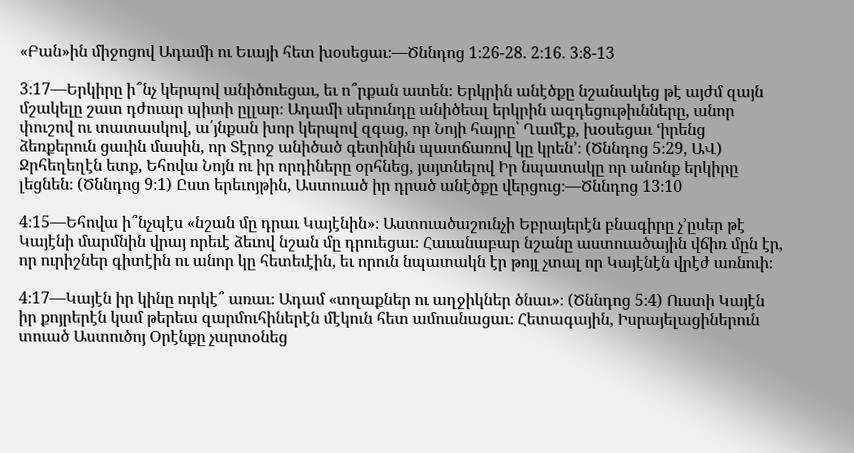«Բան»ին միջոցով Ադամի ու Եւայի հետ խօսեցաւ։—Ծննդոց 1։26-28. 2։16. 3։8-13

3։17—Երկիրը ի՞նչ կերպով անիծուեցաւ, եւ ո՞րքան ատեն։ Երկրին անէծքը նշանակեց թէ այժմ զայն մշակելը շատ դժուար պիտի ըլլար։ Ադամի սերունդը անիծեալ երկրին ազդեցութիւնները, անոր փուշով ու տատասկով, ա՛յնքան խոր կերպով զգաց, որ Նոյի հայրը՝ Ղամէք, խօսեցաւ ‘իրենց ձեռքերուն ցաւին մասին, որ Տէրոջ անիծած գետինին պատճառով կը կրեն’։ (Ծննդոց 5։29, ԱՎ) Ջրհեղեղէն ետք, Եհովա Նոյն ու իր որդիները օրհնեց, յայտնելով Իր նպատակը որ անոնք երկիրը լեցնեն։ (Ծննդոց 9։1) Ըստ երեւոյթին, Աստուած իր դրած անէծքը վերցուց։—Ծննդոց 13։10

4։15—Եհովա ի՞նչպէս «նշան մը դրաւ Կայէնին»։ Աստուածաշունչի Եբրայերէն բնագիրը չ’ըսեր թէ Կայէնի մարմնին վրայ որեւէ ձեւով նշան մը դրուեցաւ։ Հաւանաբար նշանը աստուածային վճիռ մըն էր, որ ուրիշներ գիտէին ու անոր կը հետեւէին, եւ որուն նպատակն էր թոյլ չտալ որ Կայէնէն վրէժ առնուի։

4։17—Կայէն իր կինը ուրկէ՞ առաւ։ Ադամ «տղաքներ ու աղջիկներ ծնաւ»։ (Ծննդոց 5։4) Ուստի Կայէն իր քոյրերէն կամ թերեւս զարմուհիներէն մէկուն հետ ամուսնացաւ։ Հետագային, Իսրայելացիներուն տուած Աստուծոյ Օրէնքը չարտօնեց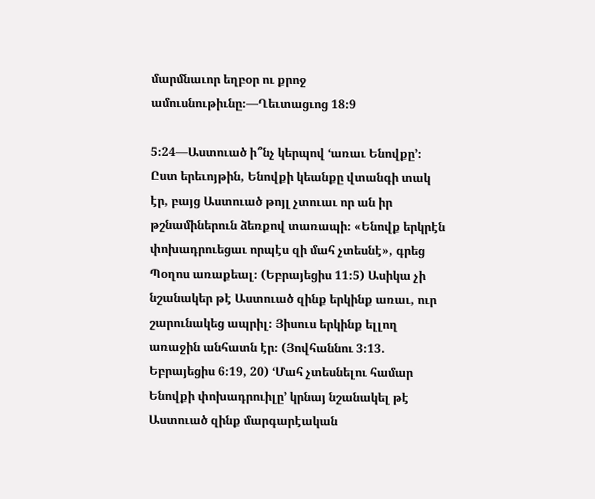մարմնաւոր եղբօր ու քրոջ ամուսնութիւնը։—Ղեւտացւոց 18։9

5։24—Աստուած ի՞նչ կերպով ‘առաւ Ենովքը’։ Ըստ երեւոյթին, Ենովքի կեանքը վտանգի տակ էր, բայց Աստուած թոյլ չտուաւ որ ան իր թշնամիներուն ձեռքով տառապի։ «Ենովք երկրէն փոխադրուեցաւ որպէս զի մահ չտեսնէ», գրեց Պօղոս առաքեալ։ (Եբրայեցիս 11։5) Ասիկա չի նշանակեր թէ Աստուած զինք երկինք առաւ, ուր շարունակեց ապրիլ։ Յիսուս երկինք ելլող առաջին անհատն էր։ (Յովհաննու 3։13. Եբրայեցիս 6։19, 20) ‘Մահ չտեսնելու համար Ենովքի փոխադրուիլը’ կրնայ նշանակել թէ Աստուած զինք մարգարէական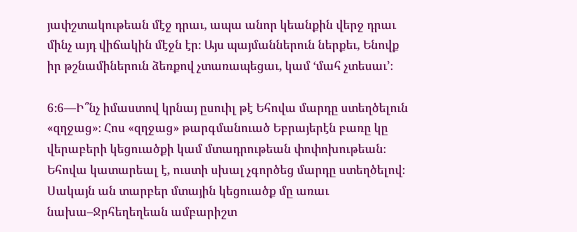յափշտակութեան մէջ դրաւ, ապա անոր կեանքին վերջ դրաւ մինչ այդ վիճակին մէջն էր։ Այս պայմաններուն ներքեւ, Ենովք իր թշնամիներուն ձեռքով չտառապեցաւ, կամ ‘մահ չտեսաւ’։

6։6—Ի՞նչ իմաստով կրնայ ըսուիլ թէ Եհովա մարդը ստեղծելուն «զղջաց»։ Հոս «զղջաց» թարգմանուած Եբրայերէն բառը կը վերաբերի կեցուածքի կամ մտադրութեան փոփոխութեան։ Եհովա կատարեալ է, ուստի սխալ չգործեց մարդը ստեղծելով։ Սակայն ան տարբեր մտային կեցուածք մը առաւ նախա–Ջրհեղեղեան ամբարիշտ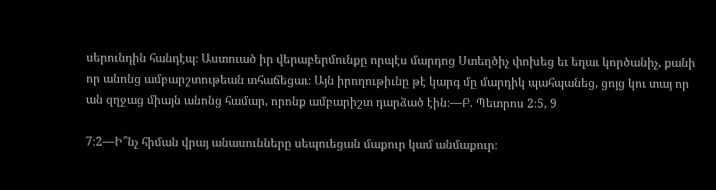սերունդին հանդէպ։ Աստուած իր վերաբերմունքը որպէս մարդոց Ստեղծիչ փոխեց եւ եղաւ կործանիչ, քանի որ անոնց ամբարշտութեան տհաճեցաւ։ Այն իրողութիւնը թէ կարգ մը մարդիկ պահպանեց, ցոյց կու տայ որ ան զղջաց միայն անոնց համար, որոնք ամբարիշտ դարձած էին։—Բ. Պետրոս 2։5, 9

7։2—Ի՞նչ հիման վրայ անասունները սեպուեցան մաքուր կամ անմաքուր։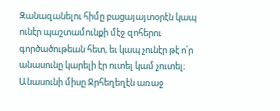Զանազանելու հիմը բացայայտօրէն կապ ունէր պաշտամունքի մէջ զոհերու գործածութեան հետ, եւ կապ չունէր թէ ո՛ր անասունը կարելի էր ուտել կամ չուտել։ Անասունի միսը Ջրհեղեղէն առաջ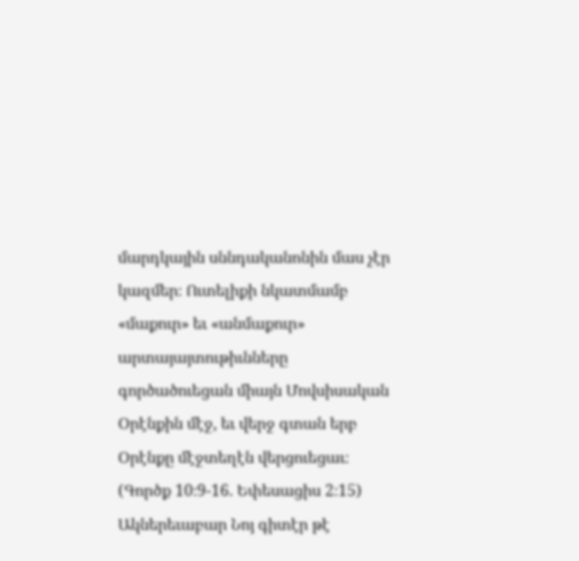մարդկային սննդականոնին մաս չէր կազմեր։ Ուտելիքի նկատմամբ «մաքուր» եւ «անմաքուր» արտայայտութիւնները գործածուեցան միայն Մովսիսական Օրէնքին մէջ, եւ վերջ գտան երբ Օրէնքը մէջտեղէն վերցուեցաւ։ (Գործք 10։9-16. Եփեսացիս 2։15) Ակներեւաբար Նոյ գիտէր թէ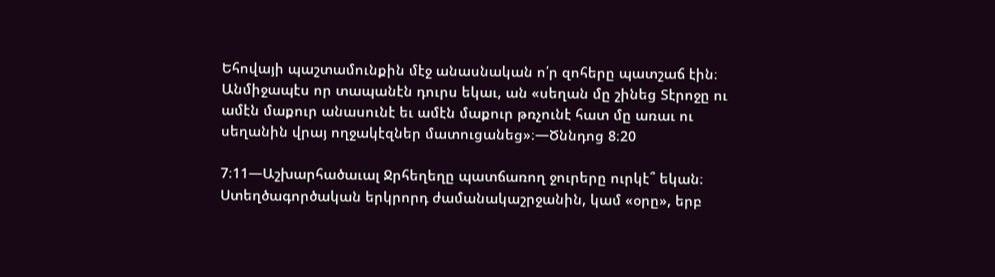Եհովայի պաշտամունքին մէջ անասնական ո՛ր զոհերը պատշաճ էին։ Անմիջապէս որ տապանէն դուրս եկաւ, ան «սեղան մը շինեց Տէրոջը ու ամէն մաքուր անասունէ եւ ամէն մաքուր թռչունէ հատ մը առաւ ու սեղանին վրայ ողջակէզներ մատուցանեց»։—Ծննդոց 8։20

7։11—Աշխարհածաւալ Ջրհեղեղը պատճառող ջուրերը ուրկէ՞ եկան։ Ստեղծագործական երկրորդ ժամանակաշրջանին, կամ «օրը», երբ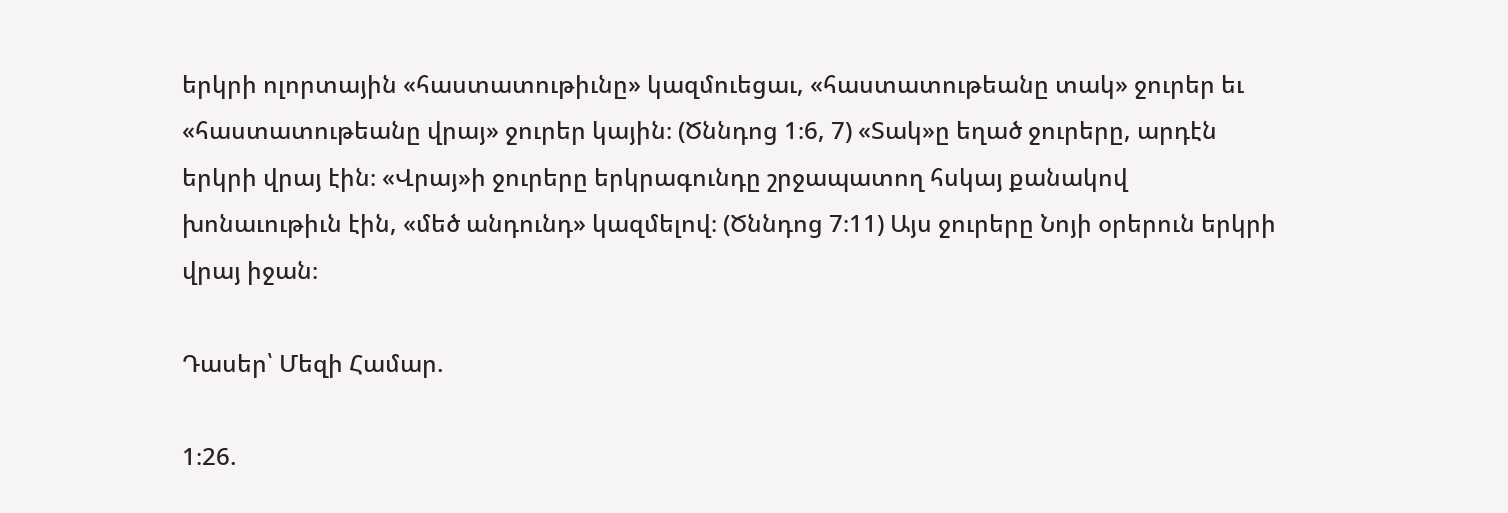երկրի ոլորտային «հաստատութիւնը» կազմուեցաւ, «հաստատութեանը տակ» ջուրեր եւ «հաստատութեանը վրայ» ջուրեր կային։ (Ծննդոց 1։6, 7) «Տակ»ը եղած ջուրերը, արդէն երկրի վրայ էին։ «Վրայ»ի ջուրերը երկրագունդը շրջապատող հսկայ քանակով խոնաւութիւն էին, «մեծ անդունդ» կազմելով։ (Ծննդոց 7։11) Այս ջուրերը Նոյի օրերուն երկրի վրայ իջան։

Դասեր՝ Մեզի Համար.

1։26.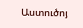Աստուծոյ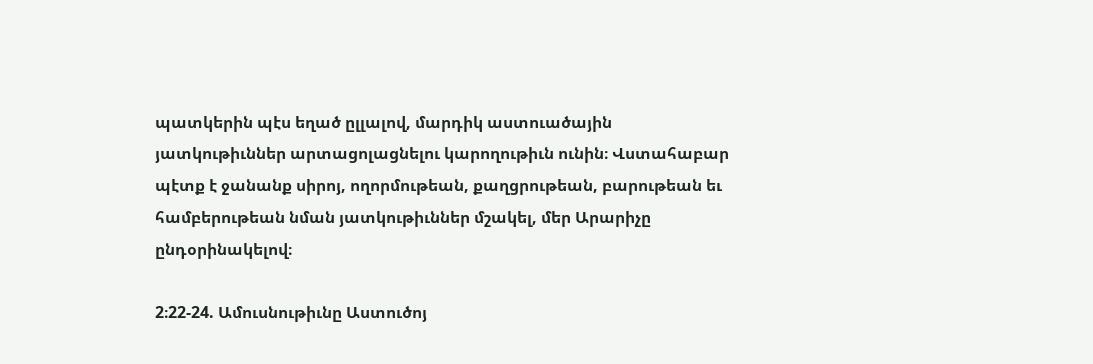պատկերին պէս եղած ըլլալով, մարդիկ աստուածային յատկութիւններ արտացոլացնելու կարողութիւն ունին։ Վստահաբար պէտք է ջանանք սիրոյ, ողորմութեան, քաղցրութեան, բարութեան եւ համբերութեան նման յատկութիւններ մշակել, մեր Արարիչը ընդօրինակելով։

2։22-24. Ամուսնութիւնը Աստուծոյ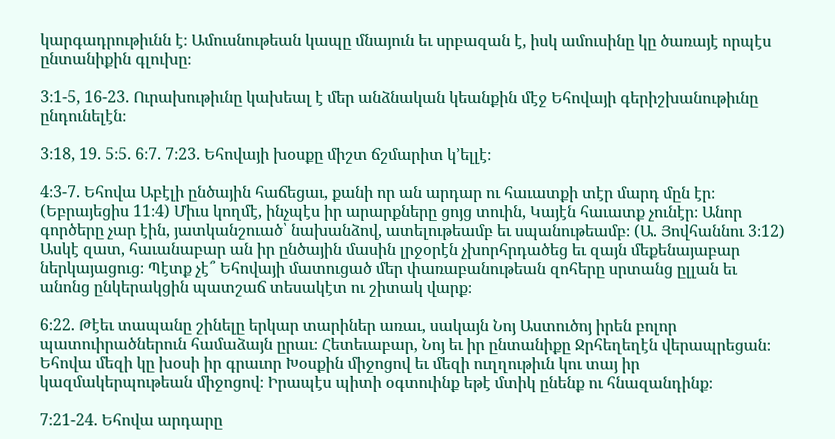կարգադրութիւնն է։ Ամուսնութեան կապը մնայուն եւ սրբազան է, իսկ ամուսինը կը ծառայէ որպէս ընտանիքին գլուխը։

3։1-5, 16-23. Ուրախութիւնը կախեալ է մեր անձնական կեանքին մէջ Եհովայի գերիշխանութիւնը ընդունելէն։

3։18, 19. 5։5. 6։7. 7։23. Եհովայի խօսքը միշտ ճշմարիտ կ’ելլէ։

4։3-7. Եհովա Աբէլի ընծային հաճեցաւ, քանի որ ան արդար ու հաւատքի տէր մարդ մըն էր։ (Եբրայեցիս 11։4) Միւս կողմէ, ինչպէս իր արարքները ցոյց տուին, Կայէն հաւատք չունէր։ Անոր գործերը չար էին, յատկանշուած՝ նախանձով, ատելութեամբ եւ սպանութեամբ։ (Ա. Յովհաննու 3։12) Ասկէ զատ, հաւանաբար ան իր ընծային մասին լրջօրէն չխորհրդածեց եւ զայն մեքենայաբար ներկայացուց։ Պէտք չէ՞ Եհովայի մատուցած մեր փառաբանութեան զոհերը սրտանց ըլլան եւ անոնց ընկերակցին պատշաճ տեսակէտ ու շիտակ վարք։

6։22. Թէեւ տապանը շինելը երկար տարիներ առաւ, սակայն Նոյ Աստուծոյ իրեն բոլոր պատուիրածներուն համաձայն ըրաւ։ Հետեւաբար, Նոյ եւ իր ընտանիքը Ջրհեղեղէն վերապրեցան։ Եհովա մեզի կը խօսի իր գրաւոր Խօսքին միջոցով եւ մեզի ուղղութիւն կու տայ իր կազմակերպութեան միջոցով։ Իրապէս պիտի օգտուինք եթէ մտիկ ընենք ու հնազանդինք։

7։21-24. Եհովա արդարը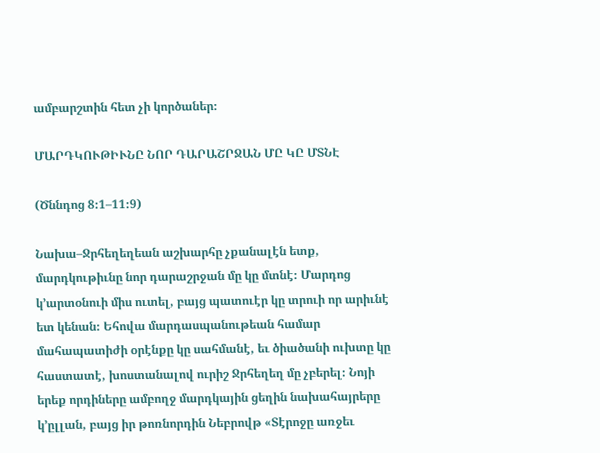ամբարշտին հետ չի կործաներ։

ՄԱՐԴԿՈՒԹԻՒՆԸ ՆՈՐ ԴԱՐԱՇՐՋԱՆ ՄԸ ԿԸ ՄՏՆԷ

(Ծննդոց 8։1–11։9)

Նախա–Ջրհեղեղեան աշխարհը չքանալէն ետք, մարդկութիւնը նոր դարաշրջան մը կը մտնէ։ Մարդոց կ’արտօնուի միս ուտել, բայց պատուէր կը տրուի որ արիւնէ ետ կենան։ Եհովա մարդասպանութեան համար մահապատիժի օրէնքը կը սահմանէ, եւ ծիածանի ուխտը կը հաստատէ, խոստանալով ուրիշ Ջրհեղեղ մը չբերել։ Նոյի երեք որդիները ամբողջ մարդկային ցեղին նախահայրերը կ’ըլլան, բայց իր թոռնորդին Նեբրովթ «Տէրոջը առջեւ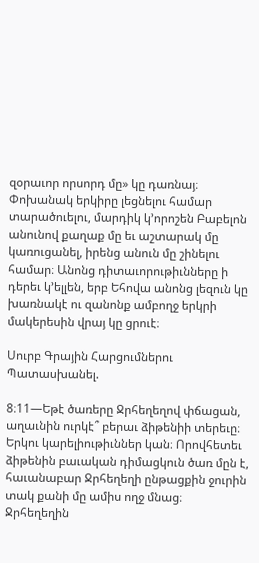զօրաւոր որսորդ մը» կը դառնայ։ Փոխանակ երկիրը լեցնելու համար տարածուելու, մարդիկ կ’որոշեն Բաբելոն անունով քաղաք մը եւ աշտարակ մը կառուցանել, իրենց անուն մը շինելու համար։ Անոնց դիտաւորութիւնները ի դերեւ կ’ելլեն, երբ Եհովա անոնց լեզուն կը խառնակէ ու զանոնք ամբողջ երկրի մակերեսին վրայ կը ցրուէ։

Սուրբ Գրային Հարցումներու Պատասխանել.

8։11—Եթէ ծառերը Ջրհեղեղով փճացան, աղաւնին ուրկէ՞ բերաւ ձիթենիի տերեւը։ Երկու կարելիութիւններ կան։ Որովհետեւ ձիթենին բաւական դիմացկուն ծառ մըն է, հաւանաբար Ջրհեղեղի ընթացքին ջուրին տակ քանի մը ամիս ողջ մնաց։ Ջրհեղեղին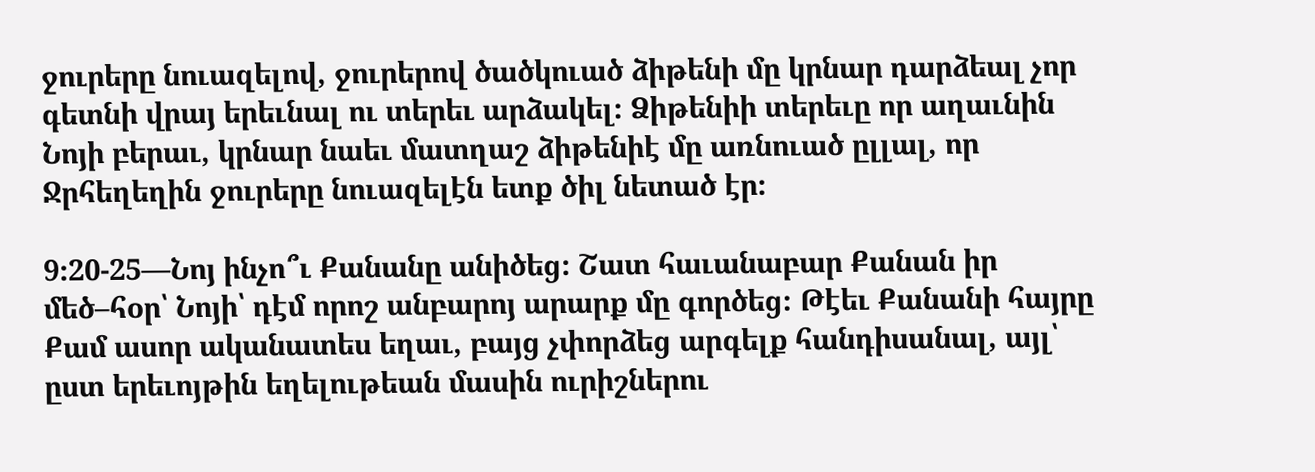ջուրերը նուազելով, ջուրերով ծածկուած ձիթենի մը կրնար դարձեալ չոր գետնի վրայ երեւնալ ու տերեւ արձակել։ Ձիթենիի տերեւը որ աղաւնին Նոյի բերաւ, կրնար նաեւ մատղաշ ձիթենիէ մը առնուած ըլլալ, որ Ջրհեղեղին ջուրերը նուազելէն ետք ծիլ նետած էր։

9։20-25—Նոյ ինչո՞ւ Քանանը անիծեց։ Շատ հաւանաբար Քանան իր մեծ–հօր՝ Նոյի՝ դէմ որոշ անբարոյ արարք մը գործեց։ Թէեւ Քանանի հայրը Քամ ասոր ականատես եղաւ, բայց չփորձեց արգելք հանդիսանալ, այլ՝ ըստ երեւոյթին եղելութեան մասին ուրիշներու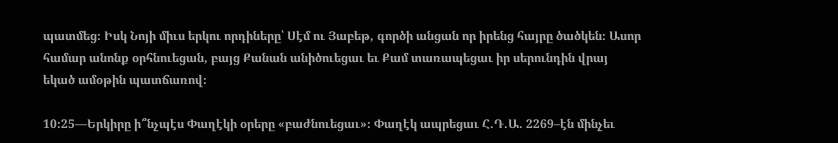պատմեց։ Իսկ Նոյի միւս երկու որդիները՝ Սէմ ու Յաբեթ, գործի անցան որ իրենց հայրը ծածկեն։ Ասոր համար անոնք օրհնուեցան, բայց Քանան անիծուեցաւ եւ Քամ տառապեցաւ իր սերունդին վրայ եկած ամօթին պատճառով։

10։25—Երկիրը ի՞նչպէս Փաղէկի օրերը «բաժնուեցաւ»։ Փաղէկ ապրեցաւ Հ.Դ.Ա. 2269–էն մինչեւ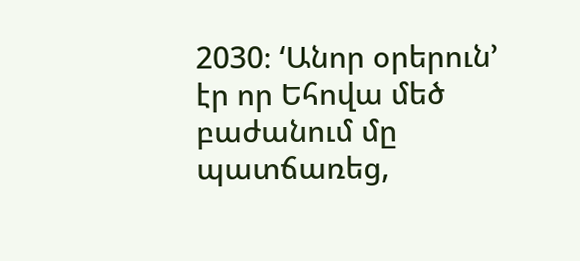2030։ ‘Անոր օրերուն’ էր որ Եհովա մեծ բաժանում մը պատճառեց,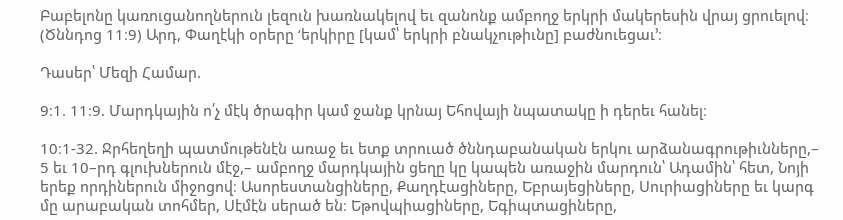Բաբելոնը կառուցանողներուն լեզուն խառնակելով եւ զանոնք ամբողջ երկրի մակերեսին վրայ ցրուելով։ (Ծննդոց 11։9) Արդ, Փաղէկի օրերը ‘երկիրը [կամ՝ երկրի բնակչութիւնը] բաժնուեցաւ’։

Դասեր՝ Մեզի Համար.

9։1. 11։9. Մարդկային ո՛չ մէկ ծրագիր կամ ջանք կրնայ Եհովայի նպատակը ի դերեւ հանել։

10։1-32. Ջրհեղեղի պատմութենէն առաջ եւ ետք տրուած ծննդաբանական երկու արձանագրութիւնները,– 5 եւ 10–րդ գլուխներուն մէջ,– ամբողջ մարդկային ցեղը կը կապեն առաջին մարդուն՝ Ադամին՝ հետ, Նոյի երեք որդիներուն միջոցով։ Ասորեստանցիները, Քաղդէացիները, Եբրայեցիները, Սուրիացիները եւ կարգ մը արաբական տոհմեր, Սէմէն սերած են։ Եթովպիացիները, Եգիպտացիները,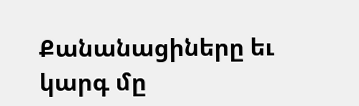Քանանացիները եւ կարգ մը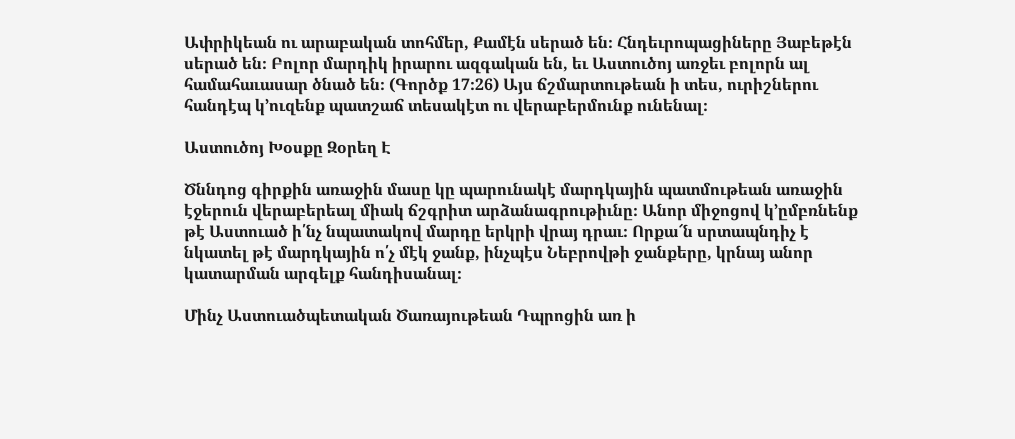Ափրիկեան ու արաբական տոհմեր, Քամէն սերած են։ Հնդեւրոպացիները Յաբեթէն սերած են։ Բոլոր մարդիկ իրարու ազգական են, եւ Աստուծոյ առջեւ բոլորն ալ համահաւասար ծնած են։ (Գործք 17։26) Այս ճշմարտութեան ի տես, ուրիշներու հանդէպ կ’ուզենք պատշաճ տեսակէտ ու վերաբերմունք ունենալ։

Աստուծոյ Խօսքը Զօրեղ Է

Ծննդոց գիրքին առաջին մասը կը պարունակէ մարդկային պատմութեան առաջին էջերուն վերաբերեալ միակ ճշգրիտ արձանագրութիւնը։ Անոր միջոցով կ’ըմբռնենք թէ Աստուած ի՛նչ նպատակով մարդը երկրի վրայ դրաւ։ Որքա՜ն սրտապնդիչ է նկատել թէ մարդկային ո՛չ մէկ ջանք, ինչպէս Նեբրովթի ջանքերը, կրնայ անոր կատարման արգելք հանդիսանալ։

Մինչ Աստուածպետական Ծառայութեան Դպրոցին առ ի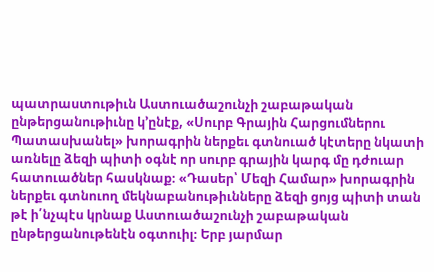պատրաստութիւն Աստուածաշունչի շաբաթական ընթերցանութիւնը կ’ընէք, «Սուրբ Գրային Հարցումներու Պատասխանել» խորագրին ներքեւ գտնուած կէտերը նկատի առնելը ձեզի պիտի օգնէ որ սուրբ գրային կարգ մը դժուար հատուածներ հասկնաք։ «Դասեր՝ Մեզի Համար» խորագրին ներքեւ գտնուող մեկնաբանութիւնները ձեզի ցոյց պիտի տան թէ ի՛նչպէս կրնաք Աստուածաշունչի շաբաթական ընթերցանութենէն օգտուիլ։ Երբ յարմար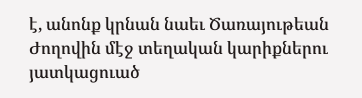է, անոնք կրնան նաեւ Ծառայութեան Ժողովին մէջ տեղական կարիքներու յատկացուած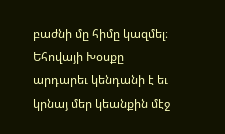բաժնի մը հիմը կազմել։ Եհովայի Խօսքը արդարեւ կենդանի է եւ կրնայ մեր կեանքին մէջ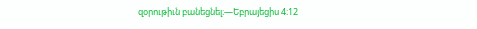զօրութիւն բանեցնել։—Եբրայեցիս 4։12